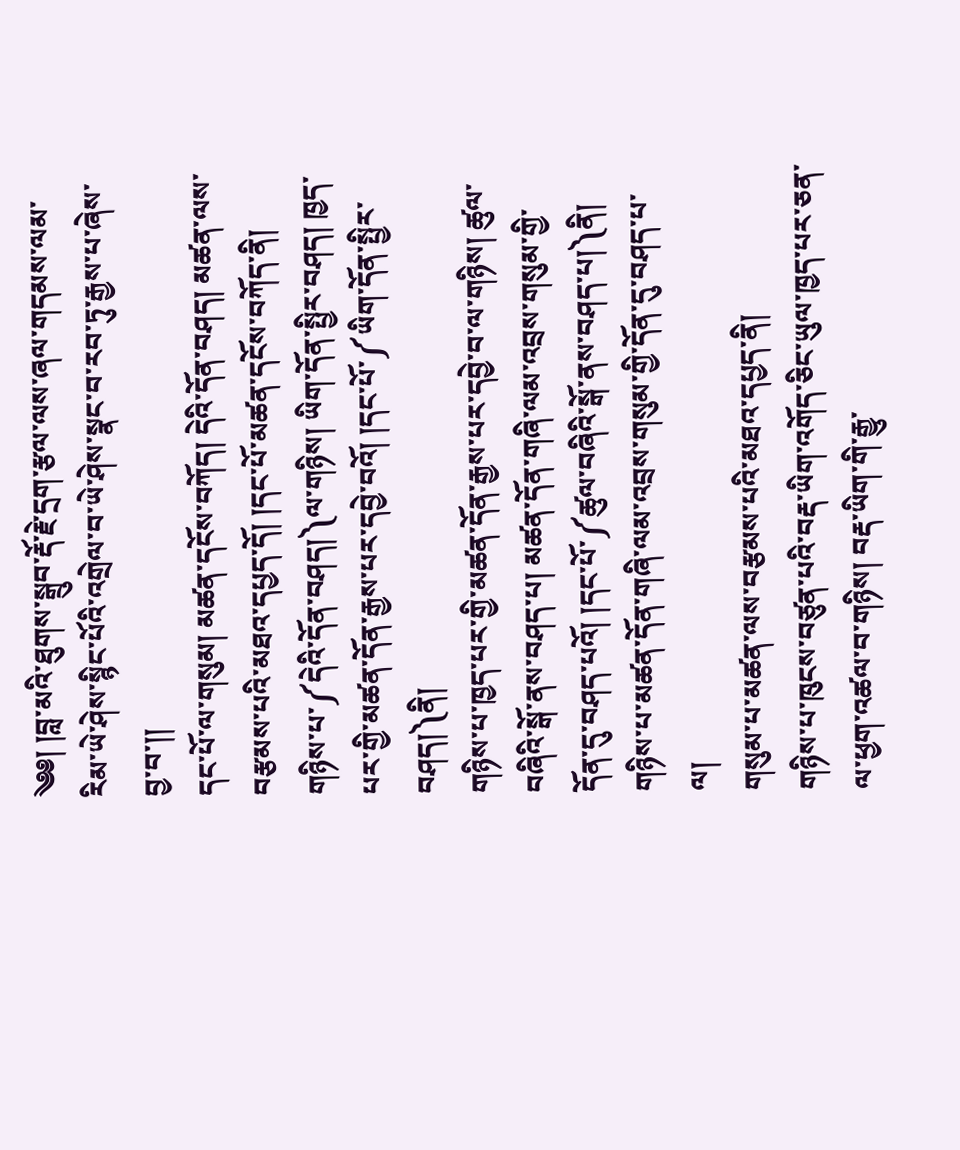༄༅། །བླ་མའི་ཐུགས་སྒྲུབ་རྡོ་རྗེ་དྲག་རྩལ་ལས་ཞལ་གདམས་ལམ་རིམ་ཡེ་ཤེས་སྙིང་པོའི་འགྲེལ་བ་ཡེ་ཤེས་སྣང་བ་རབ་ཏུ་རྒྱས་པ་ཞེས་བྱ་བ་།།
དང་པོ་ལ་གསུམ། མཚན་དངོས་བཀོད། དེའི་དོན་བཤད། མཚན་ལས་བརྩམས་པའི་མཐའ་དཔྱད་དོ། །དང་པོ་མཚན་དངོས་བཀོད་ནི།
གཉིས་པ་༼དེའི་དོན་བཤད།༽ལ་གཉིས། ཡིག་དོན་སྤྱིར་བཤད། ཁྱད་པར་གྱི་མཚན་དོན་རྒྱས་པར་དབྱེ་བའོ། །དང་པོ་༼ཡིག་དོན་སྤྱིར་བཤད།༽ནི།
གཉིས་པ་ཁྱད་པར་གྱི་མཚན་དོན་རྒྱས་པར་དབྱེ་བ་ལ་གཉིས། ཚུལ་བཞིའི་སྒོ་ནས་བཤད་པ། མཚན་དོན་གཞི་ལམ་འབྲས་གསུམ་གྱི་དོན་དུ་བཤད་པའོ། །དང་པོ་༼ཚུལ་བཞིའི་སྒོ་ནས་བཤད་པ།༽ནི།
གཉིས་པ་མཚན་དོན་གཞི་ལམ་འབྲས་གསུམ་གྱི་དོན་དུ་བཤད་པ་ལ།
གསུམ་པ་མཚན་ལས་བརྩམས་པའི་མཐའ་དཔྱད་ནི།
གཉིས་པ་ཁུངས་བཙུན་པའི་བརྡ་ཡིག་འགོད་ཅིང་ཡུལ་ཁྱད་པར་ཅན་ལ་ཕྱག་འཚལ་བ་གཉིས། བརྡ་ཡིག་གི་རྒྱུ་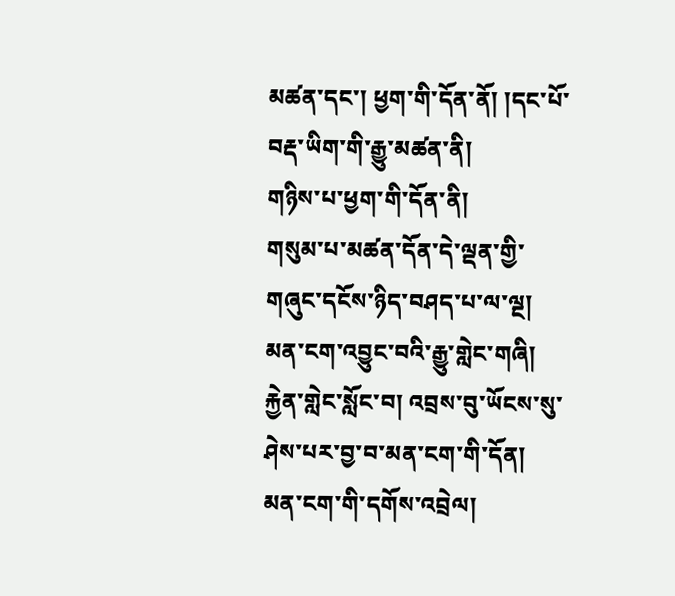མཚན་དང་། ཕྱག་གི་དོན་ནོ། །དང་པོ་བརྡ་ཡིག་གི་རྒྱུ་མཚན་ནི།
གཉིས་པ་ཕྱག་གི་དོན་ནི།
གསུམ་པ་མཚན་དོན་དེ་ལྡན་གྱི་གཞུང་དངོས་ཉིད་བཤད་པ་ལ་ལྔ། མན་ངག་འབྱུང་བའི་རྒྱུ་གླེང་གཞི། རྐྱེན་གླེང་སློང་བ། འབྲས་བུ་ཡོངས་སུ་ཤེས་པར་བྱ་བ་མན་ངག་གི་དོན། མན་ངག་གི་དགོས་འབྲེལ།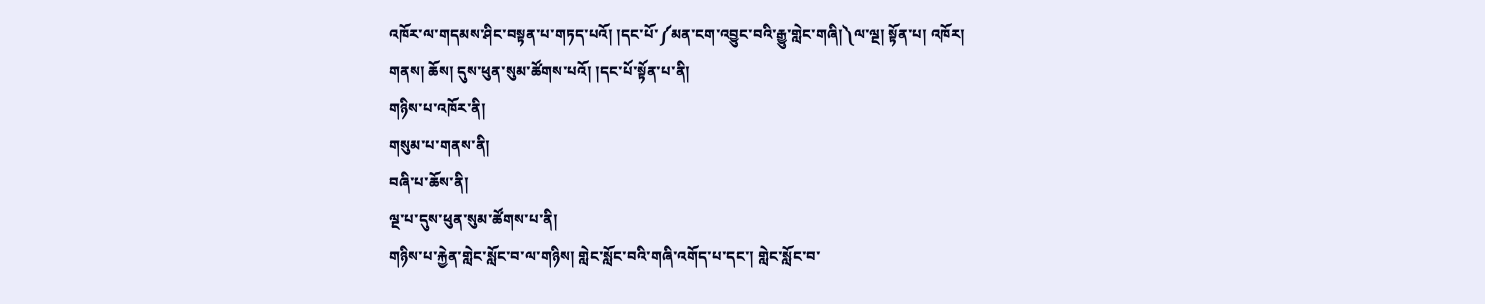འཁོར་ལ་གདམས་ཤིང་བསྟན་པ་གཏད་པའོ། །དང་པོ་༼མན་ངག་འབྱུང་བའི་རྒྱུ་གླེང་གཞི།༽ལ་ལྔ། སྟོན་པ། འཁོར། གནས། ཆོས། དུས་ཕུན་སུམ་ཚོགས་པའོ། །དང་པོ་སྟོན་པ་ནི།
གཉིས་པ་འཁོར་ནི།
གསུམ་པ་གནས་ནི།
བཞི་པ་ཆོས་ནི།
ལྔ་པ་དུས་ཕུན་སུམ་ཚོགས་པ་ནི།
གཉིས་པ་རྐྱེན་གླེང་སློང་བ་ལ་གཉིས། གླེང་སློང་བའི་གཞི་འགོད་པ་དང་། གླེང་སློང་བ་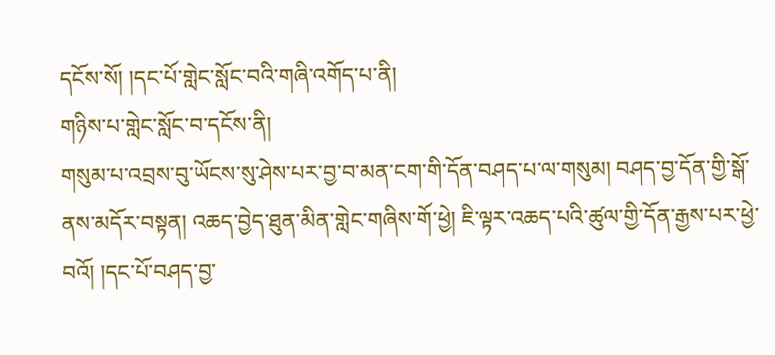དངོས་སོ། །དང་པོ་གླེང་སློང་བའི་གཞི་འགོད་པ་ནི།
གཉིས་པ་གླེང་སློང་བ་དངོས་ནི།
གསུམ་པ་འབྲས་བུ་ཡོངས་སུ་ཤེས་པར་བྱ་བ་མན་ངག་གི་དོན་བཤད་པ་ལ་གསུམ། བཤད་བྱ་དོན་གྱི་སྒོ་ནས་མདོར་བསྟན། འཆད་བྱེད་ཐུན་མིན་གླེང་གཞིས་གོ་ཕྱེ། ཇི་ལྟར་འཆད་པའི་ཚུལ་གྱི་དོན་རྒྱས་པར་ཕྱེ་བའོ། །དང་པོ་བཤད་བྱ་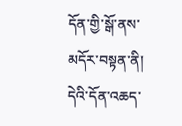དོན་གྱི་སྒོ་ནས་མདོར་བསྟན་ནི།
དེའི་དོན་འཆད་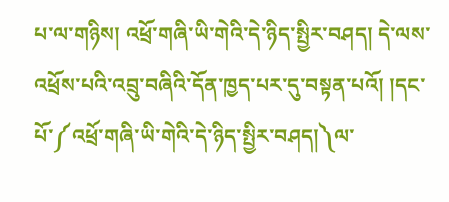པ་ལ་གཉིས། འཕྲོ་གཞི་ཡི་གེའི་དེ་ཉིད་སྤྱིར་བཤད། དེ་ལས་འཕྲོས་པའི་འབྲུ་བཞིའི་དོན་ཁྱད་པར་དུ་བསྟན་པའོ། །དང་པོ་༼འཕྲོ་གཞི་ཡི་གེའི་དེ་ཉིད་སྤྱིར་བཤད།༽ལ་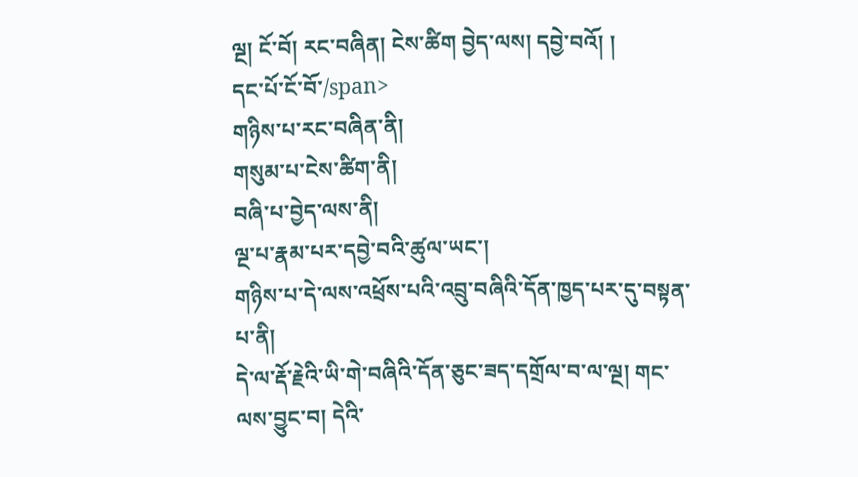ལྔ། ངོ་བོ། རང་བཞིན། ངེས་ཚིག བྱེད་ལས། དབྱེ་བའོ། །
དང་པོ་ངོ་བོ་/span>
གཉིས་པ་རང་བཞིན་ནི།
གསུམ་པ་ངེས་ཚིག་ནི།
བཞི་པ་བྱེད་ལས་ནི།
ལྔ་པ་རྣམ་པར་དབྱེ་བའི་ཚུལ་ཡང་།
གཉིས་པ་དེ་ལས་འཕྲོས་པའི་འབྲུ་བཞིའི་དོན་ཁྱད་པར་དུ་བསྟན་པ་ནི།
དེ་ལ་རྡོ་རྗེའི་ཡི་གེ་བཞིའི་དོན་ཅུང་ཟད་དགྲོལ་བ་ལ་ལྔ། གང་ལས་བྱུང་བ། དེའི་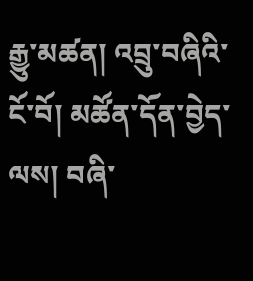རྒྱུ་མཚན། འབྲུ་བཞིའི་ངོ་བོ། མཚོན་དོན་བྱེད་ལས། བཞི་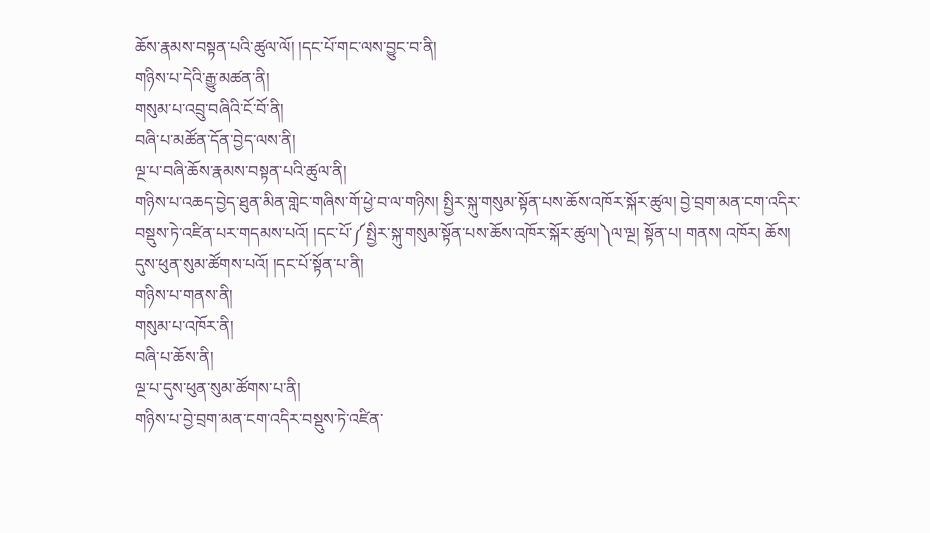ཆོས་རྣམས་བསྟན་པའི་ཚུལ་ལོ། །དང་པོ་གང་ལས་བྱུང་བ་ནི།
གཉིས་པ་དེའི་རྒྱུ་མཚན་ནི།
གསུམ་པ་འབྲུ་བཞིའི་ངོ་བོ་ནི།
བཞི་པ་མཚོན་དོན་བྱེད་ལས་ནི།
ལྔ་པ་བཞི་ཆོས་རྣམས་བསྟན་པའི་ཚུལ་ནི།
གཉིས་པ་འཆད་བྱེད་ཐུན་མིན་གླེང་གཞིས་གོ་ཕྱེ་བ་ལ་གཉིས། སྤྱིར་སྐུ་གསུམ་སྟོན་པས་ཆོས་འཁོར་སྐོར་ཚུལ། བྱེ་བྲག་མན་ངག་འདིར་བསྡུས་ཏེ་འཛིན་པར་གདམས་པའོ། །དང་པོ་༼སྤྱིར་སྐུ་གསུམ་སྟོན་པས་ཆོས་འཁོར་སྐོར་ཚུལ།༽ལ་ལྔ། སྟོན་པ། གནས། འཁོར། ཆོས། དུས་ཕུན་སུམ་ཚོགས་པའོ། །དང་པོ་སྟོན་པ་ནི།
གཉིས་པ་གནས་ནི།
གསུམ་པ་འཁོར་ནི།
བཞི་པ་ཆོས་ནི།
ལྔ་པ་དུས་ཕུན་སུམ་ཚོགས་པ་ནི།
གཉིས་པ་བྱེ་བྲག་མན་ངག་འདིར་བསྡུས་ཏེ་འཛིན་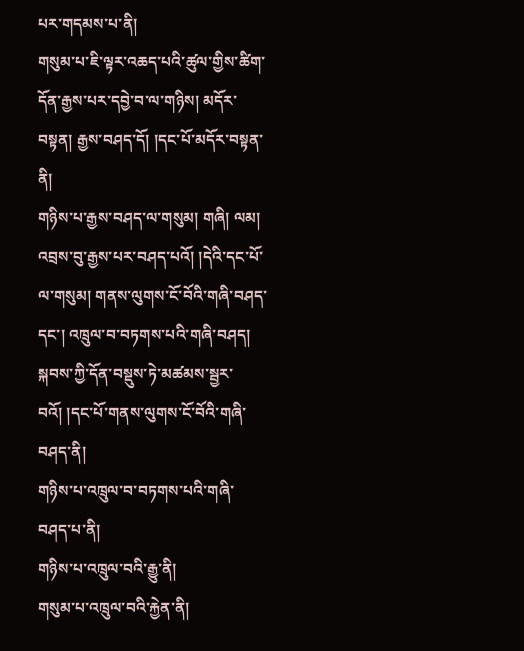པར་གདམས་པ་ནི།
གསུམ་པ་ཇི་ལྟར་འཆད་པའི་ཚུལ་གྱིས་ཚིག་དོན་རྒྱས་པར་དབྱེ་བ་ལ་གཉིས། མདོར་བསྟན། རྒྱས་བཤད་དོ། །དང་པོ་མདོར་བསྟན་ནི།
གཉིས་པ་རྒྱས་བཤད་ལ་གསུམ། གཞི། ལམ། འབྲས་བུ་རྒྱས་པར་བཤད་པའོ། །དེའི་དང་པོ་ལ་གསུམ། གནས་ལུགས་ངོ་བོའི་གཞི་བཤད་དང་། འཁྲུལ་བ་བཏགས་པའི་གཞི་བཤད། སྐབས་ཀྱི་དོན་བསྡུས་ཏེ་མཚམས་སྦྱར་བའོ། །དང་པོ་གནས་ལུགས་ངོ་བོའི་གཞི་བཤད་ནི།
གཉིས་པ་འཁྲུལ་བ་བཏགས་པའི་གཞི་བཤད་པ་ནི།
གཉིས་པ་འཁྲུལ་བའི་རྒྱུ་ནི།
གསུམ་པ་འཁྲུལ་བའི་རྐྱེན་ནི།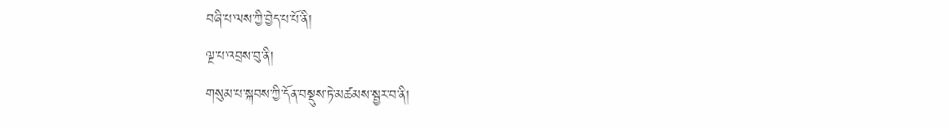བཞི་པ་ལས་ཀྱི་བྱེད་པ་པོ་ནི།
ལྔ་པ་འབྲས་བུ་ནི།
གསུམ་པ་སྐབས་ཀྱི་དོན་བསྡུས་ཏེ་མཚམས་སྦྱར་བ་ནི།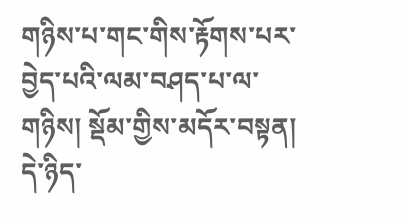གཉིས་པ་གང་གིས་རྟོགས་པར་བྱེད་པའི་ལམ་བཤད་པ་ལ་གཉིས། སྡོམ་གྱིས་མདོར་བསྟན། དེ་ཉིད་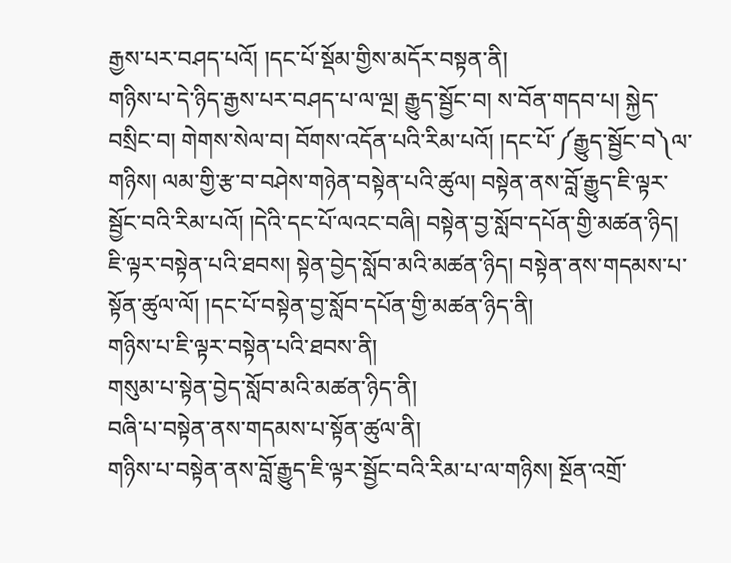རྒྱས་པར་བཤད་པའོ། །དང་པོ་སྡོམ་གྱིས་མདོར་བསྟན་ནི།
གཉིས་པ་དེ་ཉིད་རྒྱས་པར་བཤད་པ་ལ་ལྔ། རྒྱུད་སྦྱོང་བ། ས་བོན་གདབ་པ། སྐྱེད་བསྲིང་བ། གེགས་སེལ་བ། བོགས་འདོན་པའི་རིམ་པའོ། །དང་པོ་༼རྒྱུད་སྦྱོང་བ༽ལ་གཉིས། ལམ་གྱི་རྩ་བ་བཤེས་གཉེན་བསྟེན་པའི་ཚུལ། བསྟེན་ནས་བློ་རྒྱུད་ཇི་ལྟར་སྦྱོང་བའི་རིམ་པའོ། །དེའི་དང་པོ་ལའང་བཞི། བསྟེན་བྱ་སློབ་དཔོན་གྱི་མཚན་ཉིད། ཇི་ལྟར་བསྟེན་པའི་ཐབས། སྟེན་བྱེད་སློབ་མའི་མཚན་ཉིད། བསྟེན་ནས་གདམས་པ་སྟོན་ཚུལ་ལོ། །དང་པོ་བསྟེན་བྱ་སློབ་དཔོན་གྱི་མཚན་ཉིད་ནི།
གཉིས་པ་ཇི་ལྟར་བསྟེན་པའི་ཐབས་ནི།
གསུམ་པ་སྟེན་བྱེད་སློབ་མའི་མཚན་ཉིད་ནི།
བཞི་པ་བསྟེན་ནས་གདམས་པ་སྟོན་ཚུལ་ནི།
གཉིས་པ་བསྟེན་ནས་བློ་རྒྱུད་ཇི་ལྟར་སྦྱོང་བའི་རིམ་པ་ལ་གཉིས། སྔོན་འགྲོ་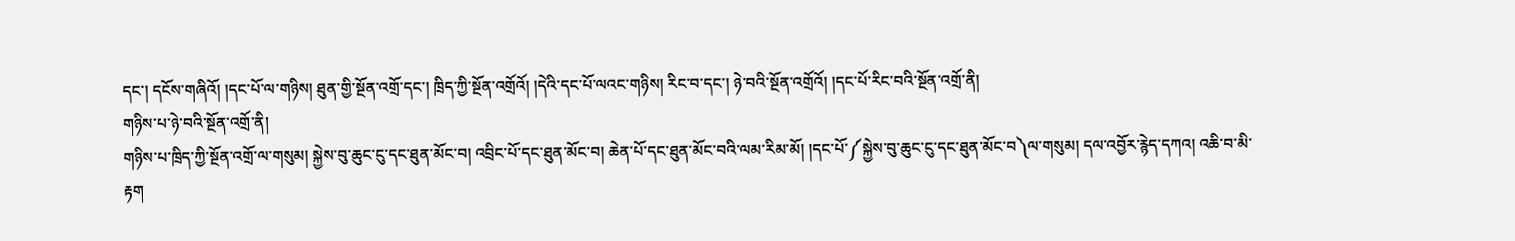དང་། དངོས་གཞིའོ། །དང་པོ་ལ་གཉིས། ཐུན་གྱི་སྔོན་འགྲོ་དང་། ཁྲིད་ཀྱི་སྔོན་འགྲོའོ། །དེའི་དང་པོ་ལའང་གཉིས། རིང་བ་དང་། ཉེ་བའི་སྔོན་འགྲོའོ། །དང་པོ་རིང་བའི་སྔོན་འགྲོ་ནི།
གཉིས་པ་ཉེ་བའི་སྔོན་འགྲོ་ནི།
གཉིས་པ་ཁྲིད་ཀྱི་སྔོན་འགྲོ་ལ་གསུམ། སྐྱེས་བུ་ཆུང་ངུ་དང་ཐུན་མོང་བ། འབྲིང་པོ་དང་ཐུན་མོང་བ། ཆེན་པོ་དང་ཐུན་མོང་བའི་ལམ་རིམ་མོ། །དང་པོ་༼སྐྱེས་བུ་ཆུང་ངུ་དང་ཐུན་མོང་བ༽ལ་གསུམ། དལ་འབྱོར་རྙེད་དཀའ། འཆི་བ་མི་རྟག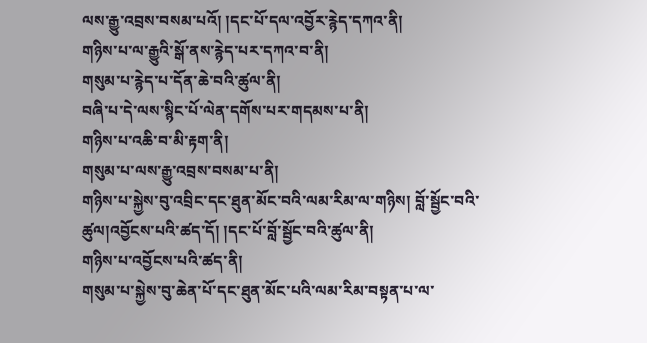ལས་རྒྱུ་འབྲས་བསམ་པའོ། །དང་པོ་དལ་འབྱོར་རྙེད་དཀའ་ནི།
གཉིས་པ་ལ་རྒྱུའི་སྒོ་ནས་རྙེད་པར་དཀའ་བ་ནི།
གསུམ་པ་རྙེད་པ་དོན་ཆེ་བའི་ཚུལ་ནི།
བཞི་པ་དེ་ལས་སྙིང་པོ་ལེན་དགོས་པར་གདམས་པ་ནི།
གཉིས་པ་འཆི་བ་མི་རྟག་ནི།
གསུམ་པ་ལས་རྒྱུ་འབྲས་བསམ་པ་ནི།
གཉིས་པ་སྐྱེས་བུ་འབྲིང་དང་ཐུན་མོང་བའི་ལམ་རིམ་ལ་གཉིས། བློ་སྦྱོང་བའི་ཚུལ།འབྱོངས་པའི་ཚད་དོ། །དང་པོ་བློ་སྦྱོང་བའི་ཚུལ་ནི།
གཉིས་པ་འབྱོངས་པའི་ཚད་ནི།
གསུམ་པ་སྐྱེས་བུ་ཆེན་པོ་དང་ཐུན་མོང་པའི་ལམ་རིམ་བསྟན་པ་ལ་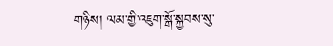གཉིས། ལམ་གྱི་འཇུག་སྒོ་སྐྱབས་སུ་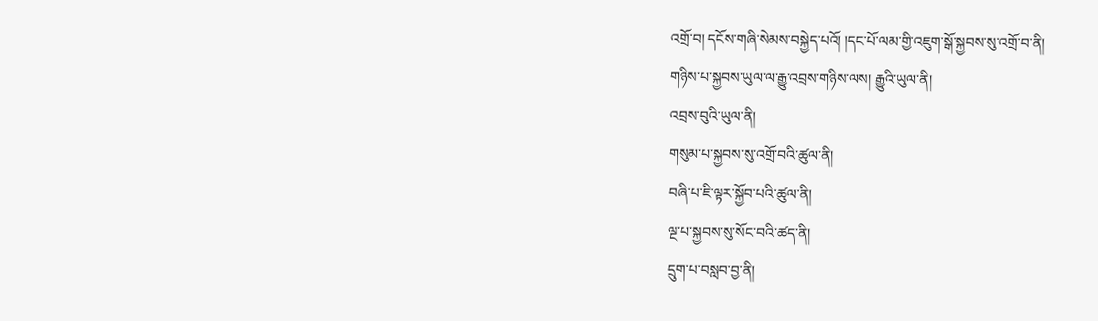འགྲོ་བ། དངོས་གཞི་སེམས་བསྐྱེད་པའོ། །དང་པོ་ལམ་གྱི་འཇུག་སྒོ་སྐྱབས་སུ་འགྲོ་བ་ནི།
གཉིས་པ་སྐྱབས་ཡུལ་ལ་རྒྱུ་འབྲས་གཉིས་ལས། རྒྱུའི་ཡུལ་ནི།
འབྲས་བུའི་ཡུལ་ནི།
གསུམ་པ་སྐྱབས་སུ་འགྲོ་བའི་ཚུལ་ནི།
བཞི་པ་ཇི་ལྟར་སྐྱོབ་པའི་ཚུལ་ནི།
ལྔ་པ་སྐྱབས་སུ་སོང་བའི་ཚད་ནི།
དྲུག་པ་བསླབ་བྱ་ནི།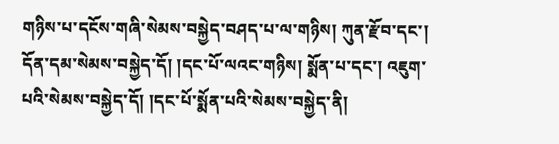གཉིས་པ་དངོས་གཞི་སེམས་བསྐྱེད་བཤད་པ་ལ་གཉིས། ཀུན་རྫོབ་དང་། དོན་དམ་སེམས་བསྐྱེད་དོ། །དང་པོ་ལའང་གཉིས། སྨོན་པ་དང་། འཇུག་པའི་སེམས་བསྐྱེད་དོ། །དང་པོ་སྨོན་པའི་སེམས་བསྐྱེད་ནི།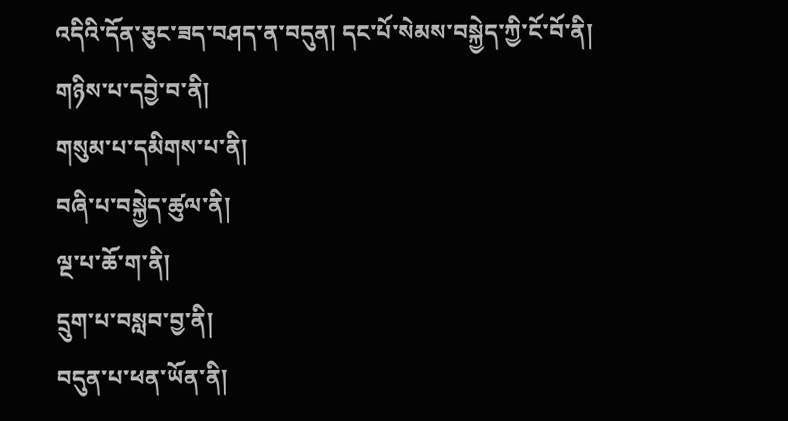འདིའི་དོན་ཅུང་ཟད་བཤད་ན་བདུན། དང་པོ་སེམས་བསྐྱེད་ཀྱི་ངོ་བོ་ནི།
གཉིས་པ་དབྱེ་བ་ནི།
གསུམ་པ་དམིགས་པ་ནི།
བཞི་པ་བསྐྱེད་ཚུལ་ནི།
ལྔ་པ་ཆོ་ག་ནི།
དྲུག་པ་བསླབ་བྱ་ནི།
བདུན་པ་ཕན་ཡོན་ནི།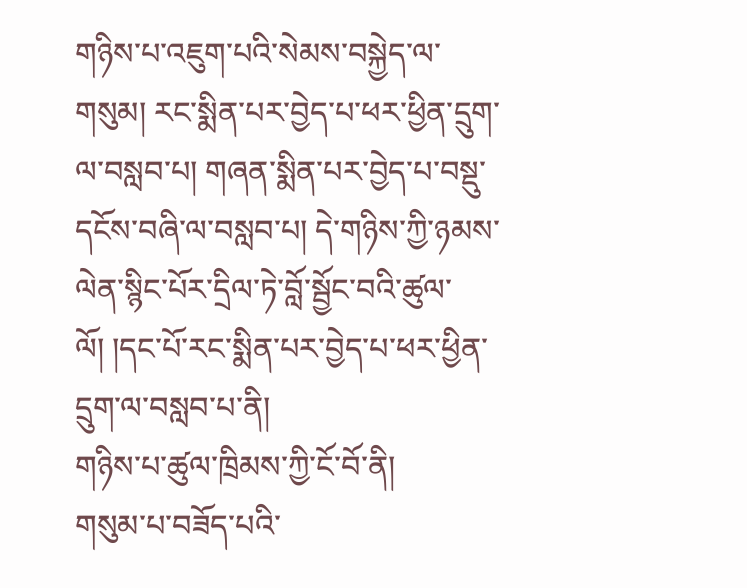གཉིས་པ་འཇུག་པའི་སེམས་བསྐྱེད་ལ་གསུམ། རང་སྨིན་པར་བྱེད་པ་ཕར་ཕྱིན་དྲུག་ལ་བསླབ་པ། གཞན་སྨིན་པར་བྱེད་པ་བསྡུ་དངོས་བཞི་ལ་བསླབ་པ། དེ་གཉིས་ཀྱི་ཉམས་ལེན་སྙིང་པོར་དྲིལ་ཏེ་བློ་སྦྱོང་བའི་ཚུལ་ལོ། །དང་པོ་རང་སྨིན་པར་བྱེད་པ་ཕར་ཕྱིན་དྲུག་ལ་བསླབ་པ་ནི།
གཉིས་པ་ཚུལ་ཁྲིམས་ཀྱི་ངོ་བོ་ནི།
གསུམ་པ་བཟོད་པའི་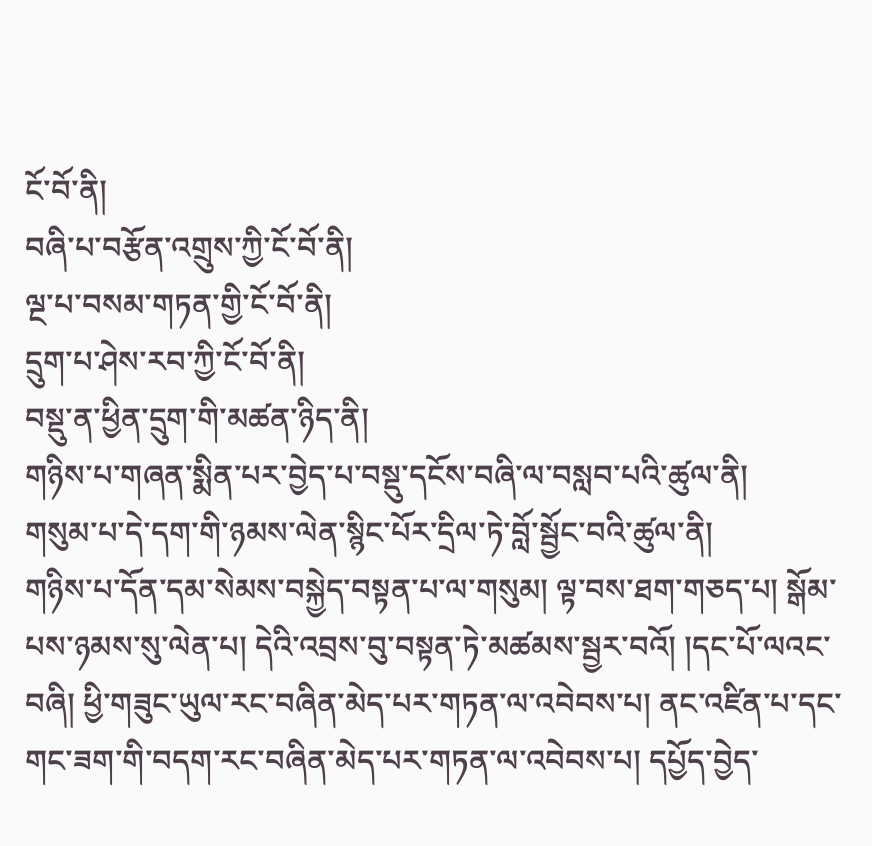ངོ་བོ་ནི།
བཞི་པ་བརྩོན་འགྲུས་ཀྱི་ངོ་བོ་ནི།
ལྔ་པ་བསམ་གཏན་གྱི་ངོ་བོ་ནི།
དྲུག་པ་ཤེས་རབ་ཀྱི་ངོ་བོ་ནི།
བསྡུ་ན་ཕྱིན་དྲུག་གི་མཚན་ཉིད་ནི།
གཉིས་པ་གཞན་སྨིན་པར་བྱེད་པ་བསྡུ་དངོས་བཞི་ལ་བསླབ་པའི་ཚུལ་ནི།
གསུམ་པ་དེ་དག་གི་ཉམས་ལེན་སྙིང་པོར་དྲིལ་ཏེ་བློ་སྦྱོང་བའི་ཚུལ་ནི།
གཉིས་པ་དོན་དམ་སེམས་བསྐྱེད་བསྟན་པ་ལ་གསུམ། ལྟ་བས་ཐག་གཅད་པ། སྒོམ་པས་ཉམས་སུ་ལེན་པ། དེའི་འབྲས་བུ་བསྟན་ཏེ་མཚམས་སྦྱར་བའོ། །དང་པོ་ལའང་བཞི། ཕྱི་གཟུང་ཡུལ་རང་བཞིན་མེད་པར་གཏན་ལ་འབེབས་པ། ནང་འཛིན་པ་དང་གང་ཟག་གི་བདག་རང་བཞིན་མེད་པར་གཏན་ལ་འབེབས་པ། དཔྱོད་བྱེད་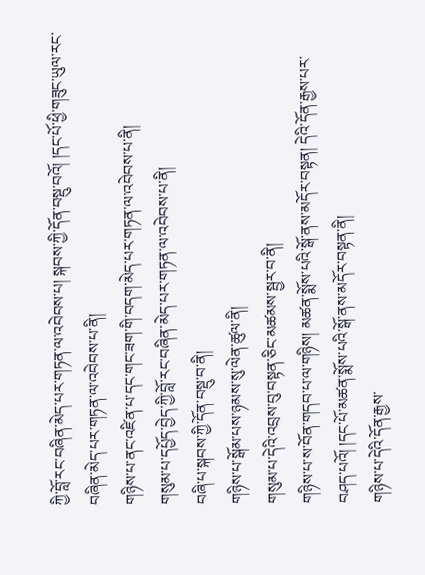ཀྱི་བློ་རང་བཞིན་མེད་པར་གཏན་ལ་འབེབས་པ། སྐབས་ཀྱི་དོན་བསྡུ་བའོ། །དང་པོ་ཕྱི་གཟུང་ཡུལ་རང་བཞིན་མེད་པར་གཏན་ལ་འབེབས་པ་ནི།
གཉིས་པ་ནང་འཛིན་པ་དང་གང་ཟག་གི་བདག་མེད་པར་གཏན་ལ་འབེབས་པ་ནི།
གསུམ་པ་དཔྱོད་བྱེད་ཀྱི་བློ་རང་བཞིན་མེད་པར་གཏན་ལ་འབེབས་པ་ནི།
བཞི་པ་སྐབས་ཀྱི་དོན་བསྡུ་བ་ནི།
གཉིས་པ་སྒོམ་པས་ཉམས་སུ་ལེན་ཚུལ་ནི།
གསུམ་པ་དེའི་འབྲས་བུ་བསྟན་ཅིང་མཚམས་སྦྱར་བ་ནི།
གཉིས་པ་ས་བོན་གདབ་པ་ལ་གཉིས། མཚན་སྨོས་པའི་སྒོ་ནས་མདོར་བསྟན། དེའི་དོན་རྒྱས་པར་བཤད་པའོ། །དང་པོ་མཚན་སྨོས་པའི་སྒོ་ནས་མདོར་བསྟན་ནི།
གཉིས་པ་དེའི་དོན་རྒྱས་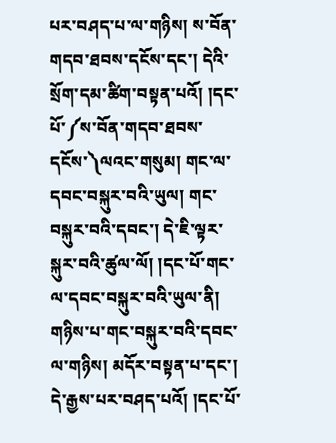པར་བཤད་པ་ལ་གཉིས། ས་བོན་གདབ་ཐབས་དངོས་དང་། དེའི་སྲོག་དམ་ཚིག་བསྟན་པའོ། །དང་པོ་༼ས་བོན་གདབ་ཐབས་དངོས་༽ལའང་གསུམ། གང་ལ་དབང་བསྐུར་བའི་ཡུལ། གང་བསྐུར་བའི་དབང་། དེ་ཇི་ལྟར་སྐུར་བའི་ཚུལ་ལོ། །དང་པོ་གང་ལ་དབང་བསྐུར་བའི་ཡུལ་ནི།
གཉིས་པ་གང་བསྐུར་བའི་དབང་ལ་གཉིས། མདོར་བསྟན་པ་དང་། དེ་རྒྱས་པར་བཤད་པའོ། །དང་པོ་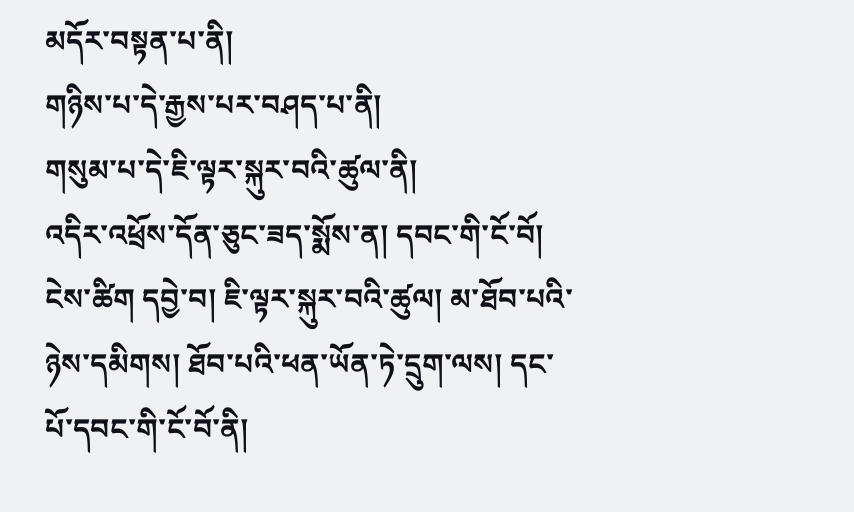མདོར་བསྟན་པ་ནི།
གཉིས་པ་དེ་རྒྱས་པར་བཤད་པ་ནི།
གསུམ་པ་དེ་ཇི་ལྟར་སྐུར་བའི་ཚུལ་ནི།
འདིར་འཕྲོས་དོན་ཅུང་ཟད་སྨོས་ན། དབང་གི་ངོ་བོ། ངེས་ཚིག དབྱེ་བ། ཇི་ལྟར་སྐུར་བའི་ཚུལ། མ་ཐོབ་པའི་ཉེས་དམིགས། ཐོབ་པའི་ཕན་ཡོན་ཏེ་དྲུག་ལས། དང་པོ་དབང་གི་ངོ་བོ་ནི།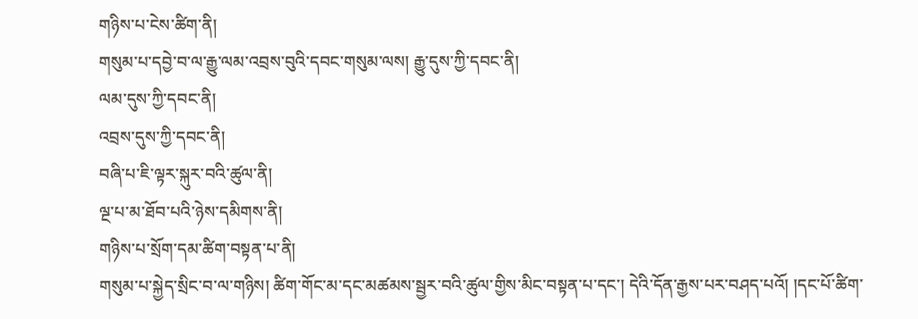གཉིས་པ་ངེས་ཚིག་ནི།
གསུམ་པ་དབྱེ་བ་ལ་རྒྱུ་ལམ་འབྲས་བུའི་དབང་གསུམ་ལས། རྒྱུ་དུས་ཀྱི་དབང་ནི།
ལམ་དུས་ཀྱི་དབང་ནི།
འབྲས་དུས་ཀྱི་དབང་ནི།
བཞི་པ་ཇི་ལྟར་སྐུར་བའི་ཚུལ་ནི།
ལྔ་པ་མ་ཐོབ་པའི་ཉེས་དམིགས་ནི།
གཉིས་པ་སྲོག་དམ་ཚིག་བསྟན་པ་ནི།
གསུམ་པ་སྐྱེད་སྲིང་བ་ལ་གཉིས། ཚིག་གོང་མ་དང་མཚམས་སྦྱར་བའི་ཚུལ་གྱིས་མིང་བསྟན་པ་དང་། དེའི་དོན་རྒྱས་པར་བཤད་པའོ། །དང་པོ་ཚིག་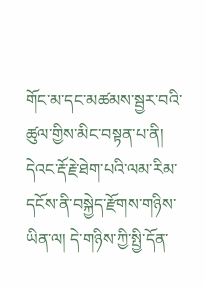གོང་མ་དང་མཚམས་སྦྱར་བའི་ཚུལ་གྱིས་མིང་བསྟན་པ་ནི།
དེའང་རྡོ་རྗེ་ཐེག་པའི་ལམ་རིམ་དངོས་ནི་བསྐྱེད་རྫོགས་གཉིས་ཡིན་ལ། དེ་གཉིས་ཀྱི་སྤྱི་དོན་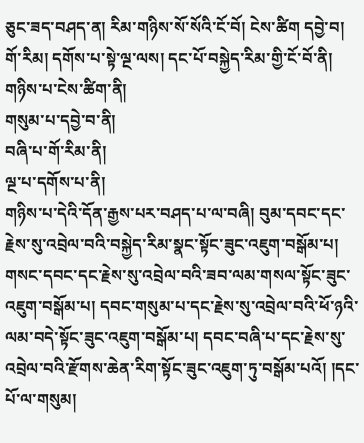ཅུང་ཟད་བཤད་ན། རིམ་གཉིས་སོ་སོའི་ངོ་བོ། ངེས་ཚིག དབྱེ་བ། གོ་རིམ། དགོས་པ་སྟེ་ལྔ་ལས། དང་པོ་བསྐྱེད་རིམ་གྱི་ངོ་བོ་ནི།
གཉིས་པ་ངེས་ཚིག་ནི།
གསུམ་པ་དབྱེ་བ་ནི།
བཞི་པ་གོ་རིམ་ནི།
ལྔ་པ་དགོས་པ་ནི།
གཉིས་པ་དེའི་དོན་རྒྱས་པར་བཤད་པ་ལ་བཞི། བུམ་དབང་དང་རྗེས་སུ་འབྲེལ་བའི་བསྐྱེད་རིམ་སྣང་སྟོང་ཟུང་འཇུག་བསྒོམ་པ། གསང་དབང་དང་རྗེས་སུ་འབྲེལ་བའི་ཟབ་ལམ་གསལ་སྟོང་ཟུང་འཇུག་བསྒོམ་པ། དབང་གསུམ་པ་དང་རྗེས་སུ་འབྲེལ་བའི་ཕོ་ཉའི་ལམ་བདེ་སྟོང་ཟུང་འཇུག་བསྒོམ་པ། དབང་བཞི་པ་དང་རྗེས་སུ་འབྲེལ་བའི་རྫོགས་ཆེན་རིག་སྟོང་ཟུང་འཇུག་ཏུ་བསྒོམ་པའོ། །དང་པོ་ལ་གསུམ།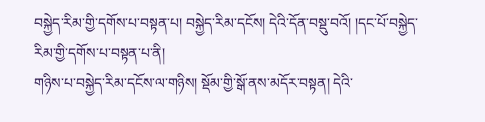བསྐྱེད་རིམ་གྱི་དགོས་པ་བསྟན་པ། བསྐྱེད་རིམ་དངོས། དེའི་དོན་བསྡུ་བའོ། །དང་པོ་བསྐྱེད་རིམ་གྱི་དགོས་པ་བསྟན་པ་ནི།
གཉིས་པ་བསྐྱེད་རིམ་དངོས་ལ་གཉིས། སྡོམ་གྱི་སྒོ་ནས་མདོར་བསྟན། དེའི་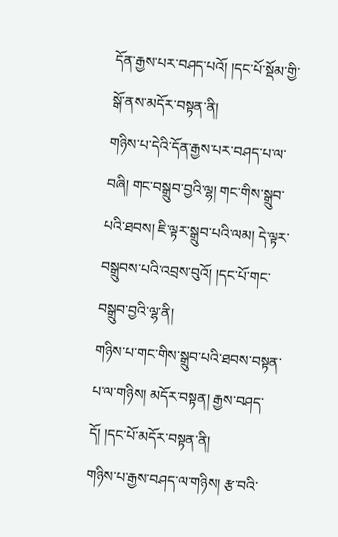དོན་རྒྱས་པར་བཤད་པའོ། །དང་པོ་སྡོམ་གྱི་སྒོ་ནས་མདོར་བསྟན་ནི།
གཉིས་པ་དེའི་དོན་རྒྱས་པར་བཤད་པ་ལ་བཞི། གང་བསྒྲུབ་བྱའི་ལྷ། གང་གིས་སྒྲུབ་པའི་ཐབས། ཇི་ལྟར་སྒྲུབ་པའི་ལམ། དེ་ལྟར་བསྒྲུབས་པའི་འབྲས་བུའོ། །དང་པོ་གང་བསྒྲུབ་བྱའི་ལྷ་ནི།
གཉིས་པ་གང་གིས་སྒྲུབ་པའི་ཐབས་བསྟན་པ་ལ་གཉིས། མདོར་བསྟན། རྒྱས་བཤད་དོ། །དང་པོ་མདོར་བསྟན་ནི།
གཉིས་པ་རྒྱས་བཤད་ལ་གཉིས། རྩ་བའི་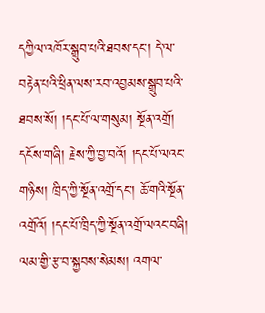དཀྱིལ་འཁོར་སྒྲུབ་པའི་ཐབས་དང་། དེ་ལ་བརྟེན་པའི་ཕྲིན་ལས་རབ་འབྱམས་སྒྲུབ་པའི་ཐབས་སོ། །དང་པོ་ལ་གསུམ། སྔོན་འགྲོ། དངོས་གཞི། རྗེས་ཀྱི་བྱ་བའོ། །དང་པོ་ལའང་གཉིས། ཁྲིད་ཀྱི་སྔོན་འགྲོ་དང་། ཆོ་གའི་སྔོན་འགྲོའོ། །དང་པོ་ཁྲིད་ཀྱི་སྔོན་འགྲོ་ལའང་བཞི། ལམ་གྱི་རྩ་བ་སྐྱབས་སེམས། འགལ་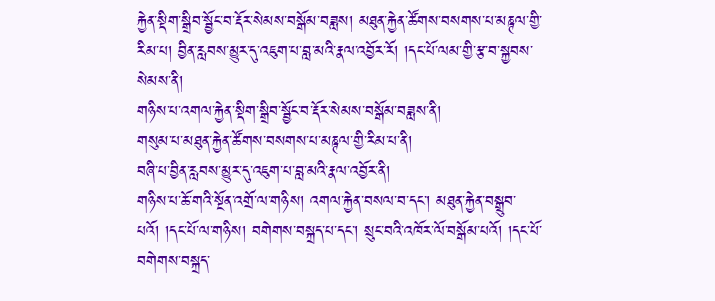རྐྱེན་སྡིག་སྒྲིབ་སྦྱོང་བ་རྡོར་སེམས་བསྒོམ་བཟླས། མཐུན་རྐྱེན་ཚོགས་བསགས་པ་མཎྚལ་གྱི་རིམ་པ། བྱིན་རླབས་མྱུར་དུ་འཇུག་པ་བླ་མའི་རྣལ་འབྱོར་རོ། །དང་པོ་ལམ་གྱི་རྩ་བ་སྐྱབས་སེམས་ནི།
གཉིས་པ་འགལ་རྐྱེན་སྡིག་སྒྲིབ་སྦྱོང་བ་རྡོར་སེམས་བསྒོམ་བཟླས་ནི།
གསུམ་པ་མཐུན་རྐྱེན་ཚོགས་བསགས་པ་མཎྚལ་གྱི་རིམ་པ་ནི།
བཞི་པ་བྱིན་རླབས་མྱུར་དུ་འཇུག་པ་བླ་མའི་རྣལ་འབྱོར་ནི།
གཉིས་པ་ཆོ་གའི་སྔོན་འགྲོ་ལ་གཉིས། འགལ་རྐྱེན་བསལ་བ་དང་། མཐུན་རྐྱེན་བསྒྲུབ་པའོ། །དང་པོ་ལ་གཉིས། བགེགས་བསྐྲད་པ་དང་། སྲུང་བའི་འཁོར་ལོ་བསྒོམ་པའོ། །དང་པོ་བགེགས་བསྐྲད་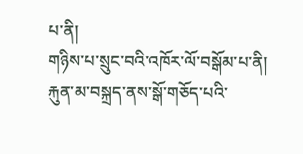པ་ནི།
གཉིས་པ་སྲུང་བའི་འཁོར་ལོ་བསྒོམ་པ་ནི།
རྐུན་མ་བསྐྲད་ནས་སྒོ་གཅོད་པའི་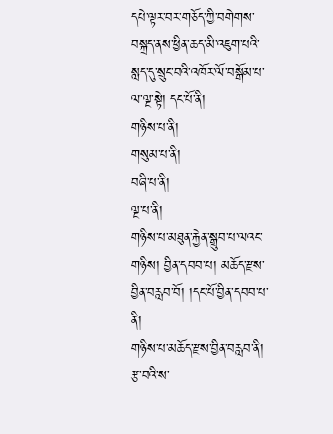དཔེ་ལྟར་བར་གཅོད་ཀྱི་བགེགས་བསྐྲད་ནས་ཕྱིན་ཆད་མི་འཇུག་པའི་སླད་དུ་སྲུང་བའི་འཁོར་ལོ་བསྒོམ་པ་ལ་ལྔ་སྟེ། དང་པོ་ནི།
གཉིས་པ་ནི།
གསུམ་པ་ནི།
བཞི་པ་ནི།
ལྔ་པ་ནི།
གཉིས་པ་མཐུན་རྐྱེན་སྒྲུབ་པ་ལའང་གཉིས། བྱིན་དབབ་པ། མཆོད་རྫས་བྱིན་བརླབ་བོ། །དང་པོ་བྱིན་དབབ་པ་ནི།
གཉིས་པ་མཆོད་རྫས་བྱིན་བརླབ་ནི།
རྩ་བའི་ས་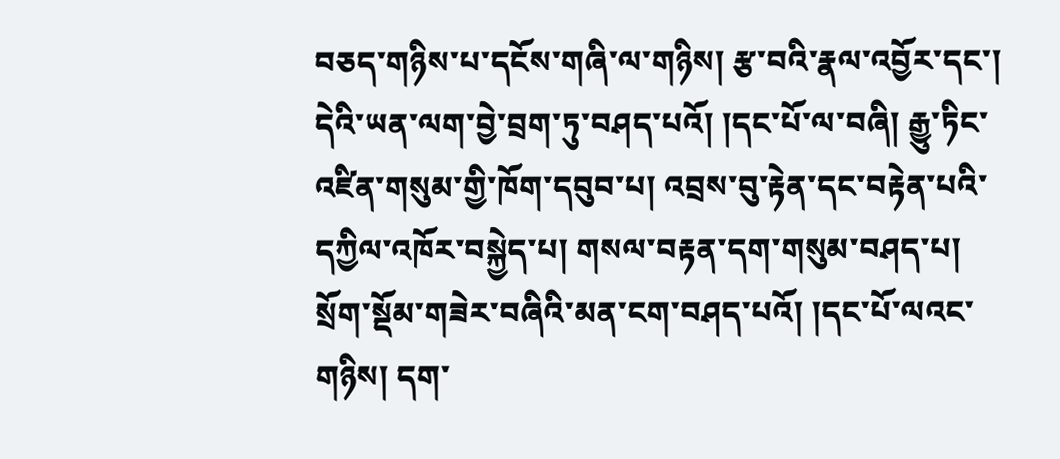བཅད་གཉིས་པ་དངོས་གཞི་ལ་གཉིས། རྩ་བའི་རྣལ་འབྱོར་དང་། དེའི་ཡན་ལག་བྱེ་བྲག་ཏུ་བཤད་པའོ། །དང་པོ་ལ་བཞི། རྒྱུ་ཏིང་འཛིན་གསུམ་གྱི་ཁོག་དབུབ་པ། འབྲས་བུ་རྟེན་དང་བརྟེན་པའི་དཀྱིལ་འཁོར་བསྐྱེད་པ། གསལ་བརྟན་དག་གསུམ་བཤད་པ། སྲོག་སྡོམ་གཟེར་བཞིའི་མན་ངག་བཤད་པའོ། །དང་པོ་ལའང་གཉིས། དག་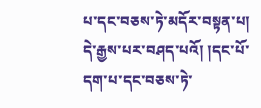པ་དང་བཅས་ཏེ་མདོར་བསྟན་པ། དེ་རྒྱས་པར་བཤད་པའོ། །དང་པོ་དག་པ་དང་བཅས་ཏེ་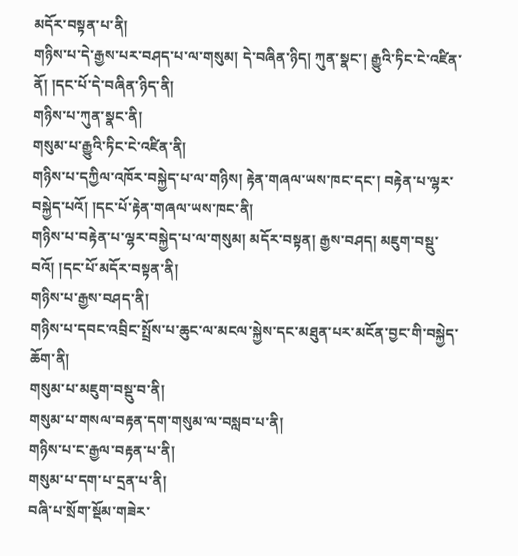མདོར་བསྟན་པ་ནི།
གཉིས་པ་དེ་རྒྱས་པར་བཤད་པ་ལ་གསུམ། དེ་བཞིན་ཉིད། ཀུན་སྣང་། རྒྱུའི་ཏིང་ངེ་འཛིན་ནོ། །དང་པོ་དེ་བཞིན་ཉིད་ནི།
གཉིས་པ་ཀུན་སྣང་ནི།
གསུམ་པ་རྒྱུའི་ཏིང་ངེ་འཛིན་ནི།
གཉིས་པ་དཀྱིལ་འཁོར་བསྐྱེད་པ་ལ་གཉིས། རྟེན་གཞལ་ཡས་ཁང་དང་། བརྟེན་པ་ལྷར་བསྐྱེད་པའོ། །དང་པོ་རྟེན་གཞལ་ཡས་ཁང་ནི།
གཉིས་པ་བརྟེན་པ་ལྷར་བསྐྱེད་པ་ལ་གསུམ། མདོར་བསྟན། རྒྱས་བཤད། མཇུག་བསྡུ་བའོ། །དང་པོ་མདོར་བསྟན་ནི།
གཉིས་པ་རྒྱས་བཤད་ནི།
གཉིས་པ་དབང་འབྲིང་སྤྲོས་པ་ཆུང་ལ་མངལ་སྐྱེས་དང་མཐུན་པར་མངོན་བྱང་གི་བསྐྱེད་ཆོག་ནི།
གསུམ་པ་མཇུག་བསྡུ་བ་ནི།
གསུམ་པ་གསལ་བརྟན་དག་གསུམ་ལ་བསླབ་པ་ནི།
གཉིས་པ་ང་རྒྱལ་བརྟན་པ་ནི།
གསུམ་པ་དག་པ་དྲན་པ་ནི།
བཞི་པ་སྲོག་སྡོམ་གཟེར་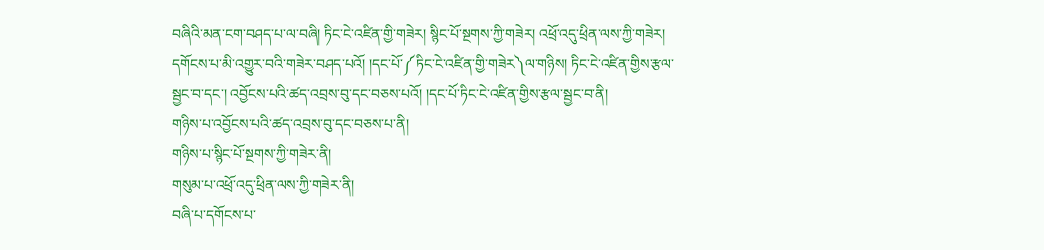བཞིའི་མན་ངག་བཤད་པ་ལ་བཞི། ཏིང་ངེ་འཛིན་གྱི་གཟེར། སྙིང་པོ་སྔགས་ཀྱི་གཟེར། འཕྲོ་འདུ་ཕྲིན་ལས་ཀྱི་གཟེར། དགོངས་པ་མི་འགྱུར་བའི་གཟེར་བཤད་པའོ། །དང་པོ་༼ཏིང་ངེ་འཛིན་གྱི་གཟེར༽ལ་གཉིས། ཏིང་ངེ་འཛིན་གྱིས་རྩལ་སྦྱང་བ་དང་། འབྱོངས་པའི་ཚད་འབྲས་བུ་དང་བཅས་པའོ། །དང་པོ་ཏིང་ངེ་འཛིན་གྱིས་རྩལ་སྦྱང་བ་ནི།
གཉིས་པ་འབྱོངས་པའི་ཚད་འབྲས་བུ་དང་བཅས་པ་ནི།
གཉིས་པ་སྙིང་པོ་སྔགས་ཀྱི་གཟེར་ནི།
གསུམ་པ་འཕྲོ་འདུ་ཕྲིན་ལས་ཀྱི་གཟེར་ནི།
བཞི་པ་དགོངས་པ་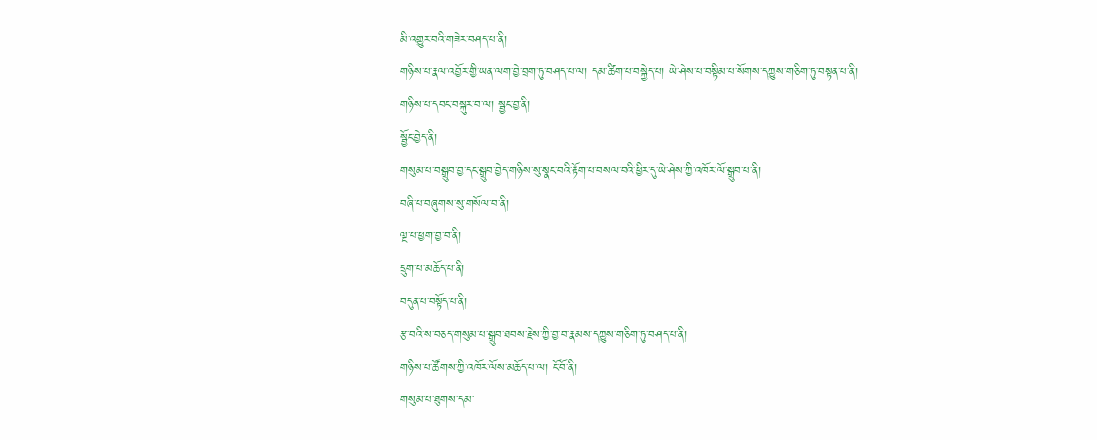མི་འགྱུར་བའི་གཟེར་བཤད་པ་ནི།
གཉིས་པ་རྣལ་འབྱོར་གྱི་ཡན་ལག་བྱེ་བྲག་ཏུ་བཤད་པ་ལ། དམ་ཚིག་པ་བསྐྱེད་པ། ཡེ་ཤེས་པ་བསྟིམ་པ་སོགས་དཀྱུས་གཅིག་ཏུ་བསྟན་པ་ནི།
གཉིས་པ་དབང་བསྐུར་བ་ལ། སྦྱང་བྱ་ནི།
སྦྱོང་བྱེད་ནི།
གསུམ་པ་བསྒྲུབ་བྱ་དང་སྒྲུབ་བྱེད་གཉིས་སུ་སྣང་བའི་རྟོག་པ་བསལ་བའི་ཕྱིར་དུ་ཡེ་ཤེས་ཀྱི་འཁོར་ལོ་སྒྲུབ་པ་ནི།
བཞི་པ་བཞུགས་སུ་གསོལ་བ་ནི།
ལྔ་པ་ཕྱག་བྱ་བ་ནི།
དྲུག་པ་མཆོད་པ་ནི།
བདུན་པ་བསྟོད་པ་ནི།
རྩ་བའི་ས་བཅད་གསུམ་པ་སྒྲུབ་ཐབས་རྗེས་ཀྱི་བྱ་བ་རྣམས་དཀྱུས་གཅིག་ཏུ་བཤད་པ་ནི།
གཉིས་པ་ཚོགས་ཀྱི་འཁོར་ལོས་མཆོད་པ་ལ། ངོ་བོ་ནི།
གསུམ་པ་ཐུགས་དམ་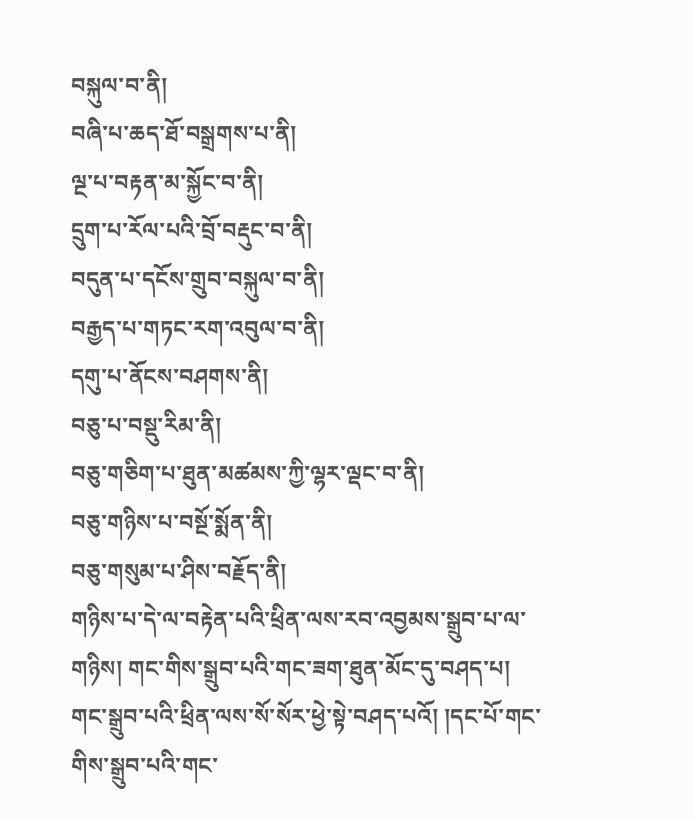བསྐུལ་བ་ནི།
བཞི་པ་ཆད་ཐོ་བསྒྲགས་པ་ནི།
ལྔ་པ་བརྟན་མ་སྐྱོང་བ་ནི།
དྲུག་པ་རོལ་པའི་བྲོ་བརྡུང་བ་ནི།
བདུན་པ་དངོས་གྲུབ་བསྐུལ་བ་ནི།
བརྒྱད་པ་གཏང་རག་འབུལ་བ་ནི།
དགུ་པ་ནོངས་བཤགས་ནི།
བཅུ་པ་བསྡུ་རིམ་ནི།
བཅུ་གཅིག་པ་ཐུན་མཚམས་ཀྱི་ལྷར་ལྡང་བ་ནི།
བཅུ་གཉིས་པ་བསྔོ་སྨོན་ནི།
བཅུ་གསུམ་པ་ཤིས་བརྗོད་ནི།
གཉིས་པ་དེ་ལ་བརྟེན་པའི་ཕྲིན་ལས་རབ་འབྱམས་སྒྲུབ་པ་ལ་གཉིས། གང་གིས་སྒྲུབ་པའི་གང་ཟག་ཐུན་མོང་དུ་བཤད་པ། གང་སྒྲུབ་པའི་ཕྲིན་ལས་སོ་སོར་ཕྱེ་སྟེ་བཤད་པའོ། །དང་པོ་གང་གིས་སྒྲུབ་པའི་གང་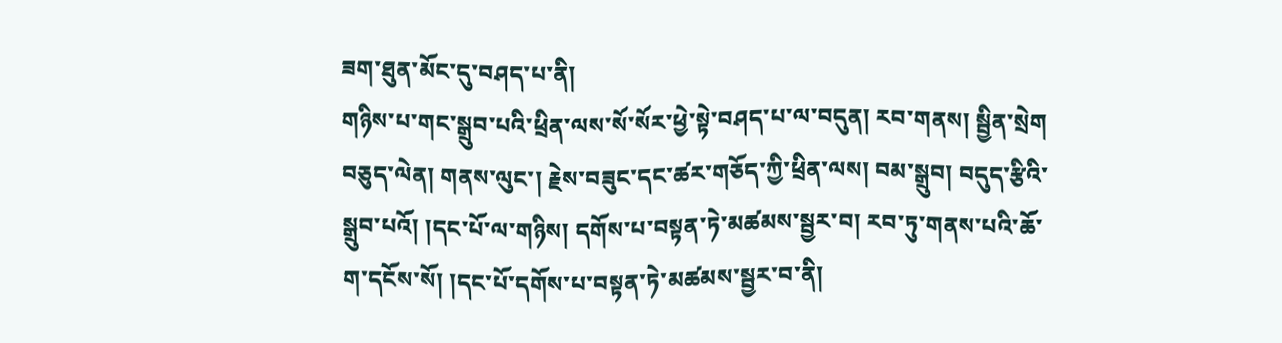ཟག་ཐུན་མོང་དུ་བཤད་པ་ནི།
གཉིས་པ་གང་སྒྲུབ་པའི་ཕྲིན་ལས་སོ་སོར་ཕྱེ་སྟེ་བཤད་པ་ལ་བདུན། རབ་གནས། སྦྱིན་སྲེག བཅུད་ལེན། གནས་ལུང་། རྗེས་བཟུང་དང་ཚར་གཅོད་ཀྱི་ཕྲིན་ལས། བམ་སྒྲུབ། བདུད་རྩིའི་སྒྲུབ་པའོ། །དང་པོ་ལ་གཉིས། དགོས་པ་བསྟན་ཏེ་མཚམས་སྦྱར་བ། རབ་ཏུ་གནས་པའི་ཆོ་ག་དངོས་སོ། །དང་པོ་དགོས་པ་བསྟན་ཏེ་མཚམས་སྦྱར་བ་ནི།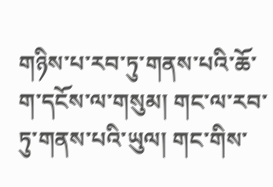གཉིས་པ་རབ་ཏུ་གནས་པའི་ཆོ་ག་དངོས་ལ་གསུམ། གང་ལ་རབ་ཏུ་གནས་པའི་ཡུལ། གང་གིས་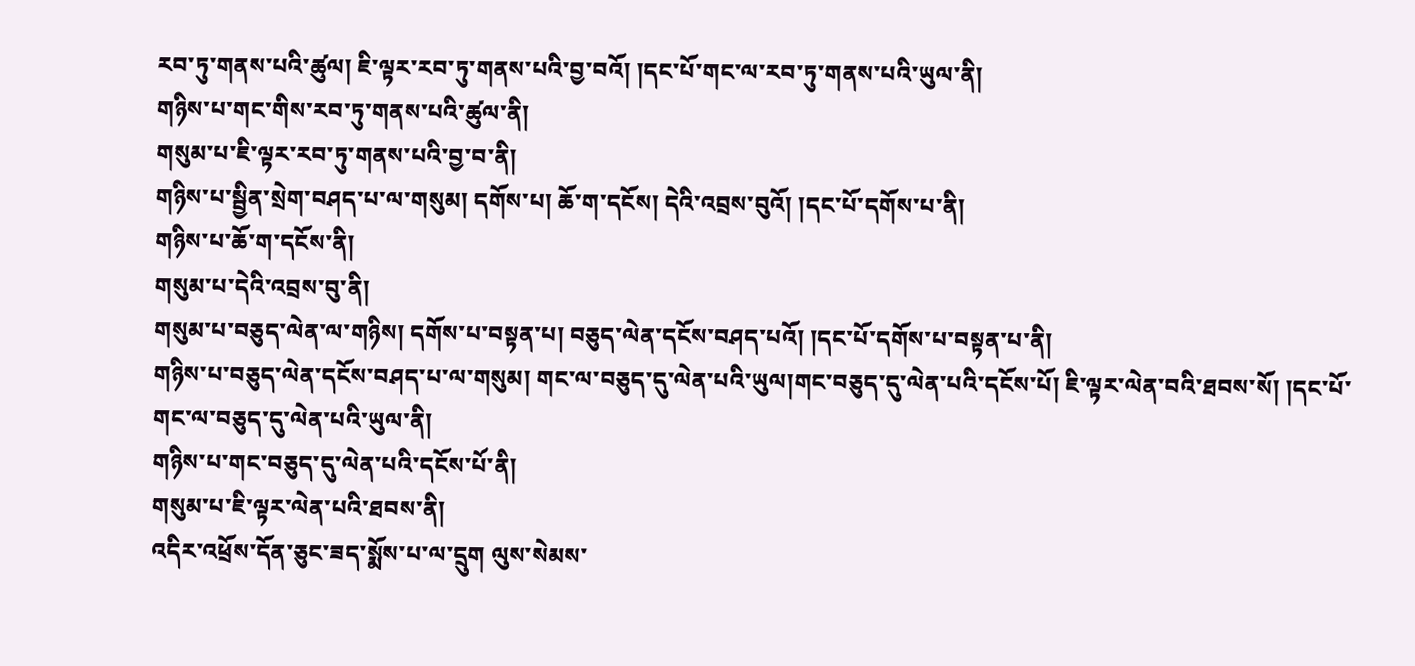རབ་ཏུ་གནས་པའི་ཚུལ། ཇི་ལྟར་རབ་ཏུ་གནས་པའི་བྱ་བའོ། །དང་པོ་གང་ལ་རབ་ཏུ་གནས་པའི་ཡུལ་ནི།
གཉིས་པ་གང་གིས་རབ་ཏུ་གནས་པའི་ཚུལ་ནི།
གསུམ་པ་ཇི་ལྟར་རབ་ཏུ་གནས་པའི་བྱ་བ་ནི།
གཉིས་པ་སྦྱིན་སྲེག་བཤད་པ་ལ་གསུམ། དགོས་པ། ཆོ་ག་དངོས། དེའི་འབྲས་བུའོ། །དང་པོ་དགོས་པ་ནི།
གཉིས་པ་ཆོ་ག་དངོས་ནི།
གསུམ་པ་དེའི་འབྲས་བུ་ནི།
གསུམ་པ་བཅུད་ལེན་ལ་གཉིས། དགོས་པ་བསྟན་པ། བཅུད་ལེན་དངོས་བཤད་པའོ། །དང་པོ་དགོས་པ་བསྟན་པ་ནི།
གཉིས་པ་བཅུད་ལེན་དངོས་བཤད་པ་ལ་གསུམ། གང་ལ་བཅུད་དུ་ལེན་པའི་ཡུལ།གང་བཅུད་དུ་ལེན་པའི་དངོས་པོ། ཇི་ལྟར་ལེན་བའི་ཐབས་སོ། །དང་པོ་གང་ལ་བཅུད་དུ་ལེན་པའི་ཡུལ་ནི།
གཉིས་པ་གང་བཅུད་དུ་ལེན་པའི་དངོས་པོ་ནི།
གསུམ་པ་ཇི་ལྟར་ལེན་པའི་ཐབས་ནི།
འདིར་འཕྲོས་དོན་ཅུང་ཟད་སྨོས་པ་ལ་དྲུག ལུས་སེམས་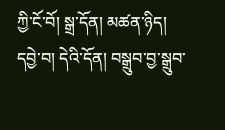ཀྱི་ངོ་བོ། སྒྲ་དོན། མཚན་ཉིད། དབྱེ་བ། དེའི་དོན། བསྒྲུབ་བྱ་སྒྲུབ་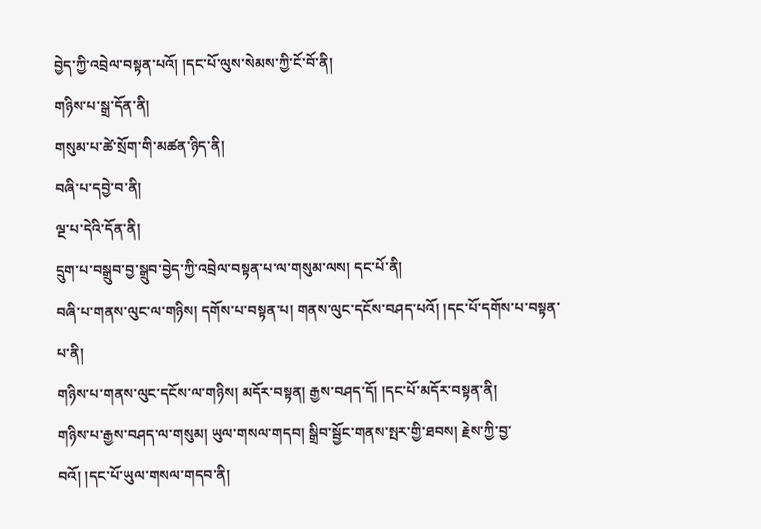བྱེད་ཀྱི་འབྲེལ་བསྟན་པའོ། །དང་པོ་ལུས་སེམས་ཀྱི་ངོ་བོ་ནི།
གཉིས་པ་སྒྲ་དོན་ནི།
གསུམ་པ་ཚེ་སྲོག་གི་མཚན་ཉིད་ནི།
བཞི་པ་དབྱེ་བ་ནི།
ལྔ་པ་དེའི་དོན་ནི།
དྲུག་པ་བསྒྲུབ་བྱ་སྒྲུབ་བྱེད་ཀྱི་འབྲེལ་བསྟན་པ་ལ་གསུམ་ལས། དང་པོ་ནི།
བཞི་པ་གནས་ལུང་ལ་གཉིས། དགོས་པ་བསྟན་པ། གནས་ལུང་དངོས་བཤད་པའོ། །དང་པོ་དགོས་པ་བསྟན་པ་ནི།
གཉིས་པ་གནས་ལུང་དངོས་ལ་གཉིས། མདོར་བསྟན། རྒྱས་བཤད་དོ། །དང་པོ་མདོར་བསྟན་ནི།
གཉིས་པ་རྒྱས་བཤད་ལ་གསུམ། ཡུལ་གསལ་གདབ། སྒྲིབ་སྦྱོང་གནས་སྤར་གྱི་ཐབས། རྗེས་ཀྱི་བྱ་བའོ། །དང་པོ་ཡུལ་གསལ་གདབ་ནི།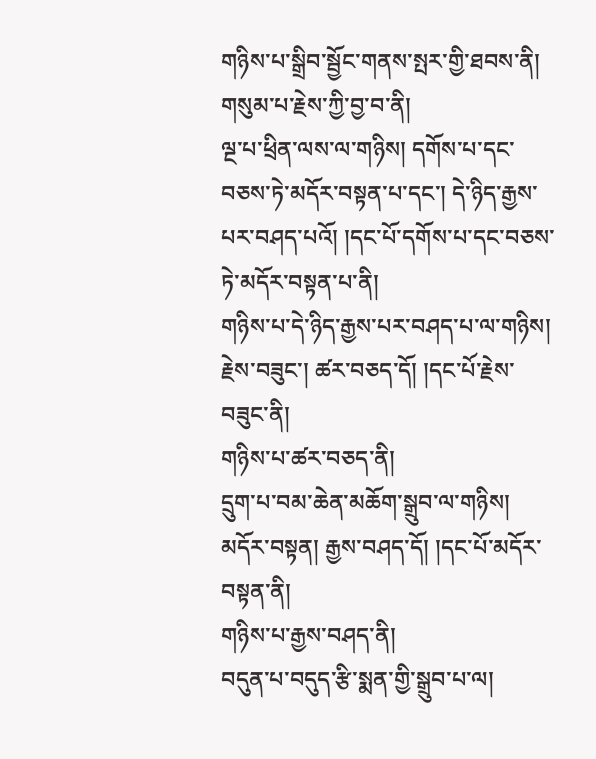གཉིས་པ་སྒྲིབ་སྦྱོང་གནས་སྤར་གྱི་ཐབས་ནི།
གསུམ་པ་རྗེས་ཀྱི་བྱ་བ་ནི།
ལྔ་པ་ཕྲིན་ལས་ལ་གཉིས། དགོས་པ་དང་བཅས་ཏེ་མདོར་བསྟན་པ་དང་། དེ་ཉིད་རྒྱས་པར་བཤད་པའོ། །དང་པོ་དགོས་པ་དང་བཅས་ཏེ་མདོར་བསྟན་པ་ནི།
གཉིས་པ་དེ་ཉིད་རྒྱས་པར་བཤད་པ་ལ་གཉིས། རྗེས་བཟུང་། ཚར་བཅད་དོ། །དང་པོ་རྗེས་བཟུང་ནི།
གཉིས་པ་ཚར་བཅད་ནི།
དྲུག་པ་བམ་ཆེན་མཆོག་སྒྲུབ་ལ་གཉིས། མདོར་བསྟན། རྒྱས་བཤད་དོ། །དང་པོ་མདོར་བསྟན་ནི།
གཉིས་པ་རྒྱས་བཤད་ནི།
བདུན་པ་བདུད་རྩི་སྨན་གྱི་སྒྲུབ་པ་ལ།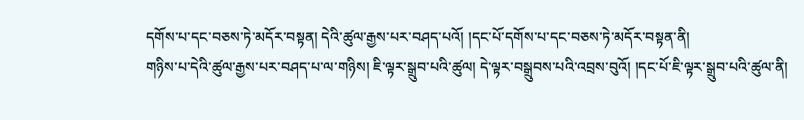དགོས་པ་དང་བཅས་ཏེ་མདོར་བསྟན། དེའི་ཚུལ་རྒྱས་པར་བཤད་པའོ། །དང་པོ་དགོས་པ་དང་བཅས་ཏེ་མདོར་བསྟན་ནི།
གཉིས་པ་དེའི་ཚུལ་རྒྱས་པར་བཤད་པ་ལ་གཉིས། ཇི་ལྟར་སྒྲུབ་པའི་ཚུལ། དེ་ལྟར་བསྒྲུབས་པའི་འབྲས་བུའོ། །དང་པོ་ཇི་ལྟར་སྒྲུབ་པའི་ཚུལ་ནི།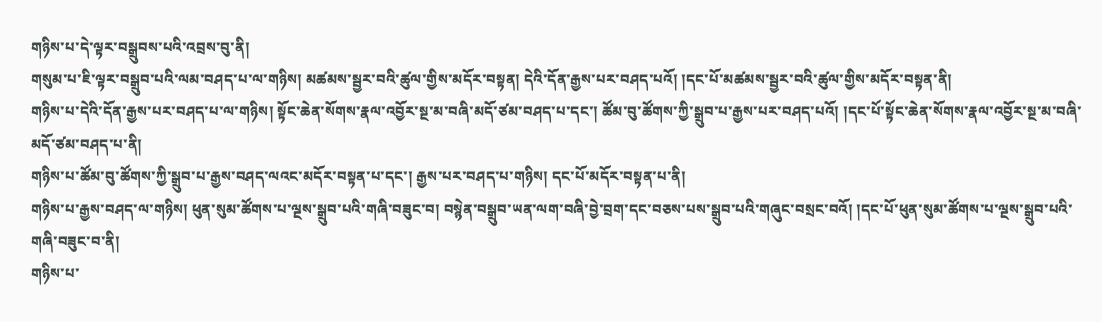གཉིས་པ་དེ་ལྟར་བསྒྲུབས་པའི་འབྲས་བུ་ནི།
གསུམ་པ་ཇི་ལྟར་བསྒྲུབ་པའི་ལམ་བཤད་པ་ལ་གཉིས། མཚམས་སྦྱར་བའི་ཚུལ་གྱིས་མདོར་བསྟན། དེའི་དོན་རྒྱས་པར་བཤད་པའོ། །དང་པོ་མཚམས་སྦྱར་བའི་ཚུལ་གྱིས་མདོར་བསྟན་ནི།
གཉིས་པ་དེའི་དོན་རྒྱས་པར་བཤད་པ་ལ་གཉིས། སྟོང་ཆེན་སོགས་རྣལ་འབྱོར་སྔ་མ་བཞི་མདོ་ཙམ་བཤད་པ་དང་། ཚོམ་བུ་ཚོགས་ཀྱི་སྒྲུབ་པ་རྒྱས་པར་བཤད་པའོ། །དང་པོ་སྟོང་ཆེན་སོགས་རྣལ་འབྱོར་སྔ་མ་བཞི་མདོ་ཙམ་བཤད་པ་ནི།
གཉིས་པ་ཚོམ་བུ་ཚོགས་ཀྱི་སྒྲུབ་པ་རྒྱས་བཤད་ལའང་མདོར་བསྟན་པ་དང་། རྒྱས་པར་བཤད་པ་གཉིས། དང་པོ་མདོར་བསྟན་པ་ནི།
གཉིས་པ་རྒྱས་བཤད་ལ་གཉིས། ཕུན་སུམ་ཚོགས་པ་ལྔས་སྒྲུབ་པའི་གཞི་བཟུང་བ། བསྙེན་བསྒྲུབ་ཡན་ལག་བཞི་བྱེ་བྲག་དང་བཅས་པས་སྒྲུབ་པའི་གཞུང་བསྲང་བའོ། །དང་པོ་ཕུན་སུམ་ཚོགས་པ་ལྔས་སྒྲུབ་པའི་གཞི་བཟུང་བ་ནི།
གཉིས་པ་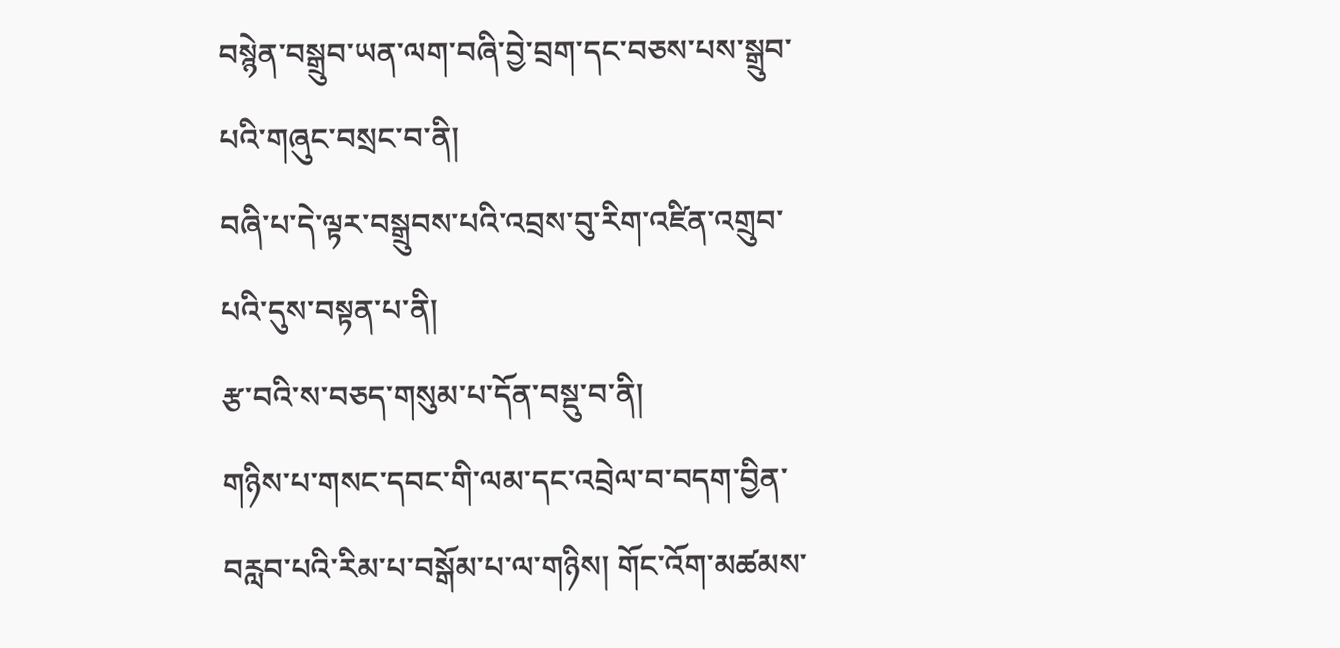བསྙེན་བསྒྲུབ་ཡན་ལག་བཞི་བྱེ་བྲག་དང་བཅས་པས་སྒྲུབ་པའི་གཞུང་བསྲང་བ་ནི།
བཞི་པ་དེ་ལྟར་བསྒྲུབས་པའི་འབྲས་བུ་རིག་འཛིན་འགྲུབ་པའི་དུས་བསྟན་པ་ནི།
རྩ་བའི་ས་བཅད་གསུམ་པ་དོན་བསྡུ་བ་ནི།
གཉིས་པ་གསང་དབང་གི་ལམ་དང་འབྲེལ་བ་བདག་བྱིན་བརླབ་པའི་རིམ་པ་བསྒོམ་པ་ལ་གཉིས། གོང་འོག་མཚམས་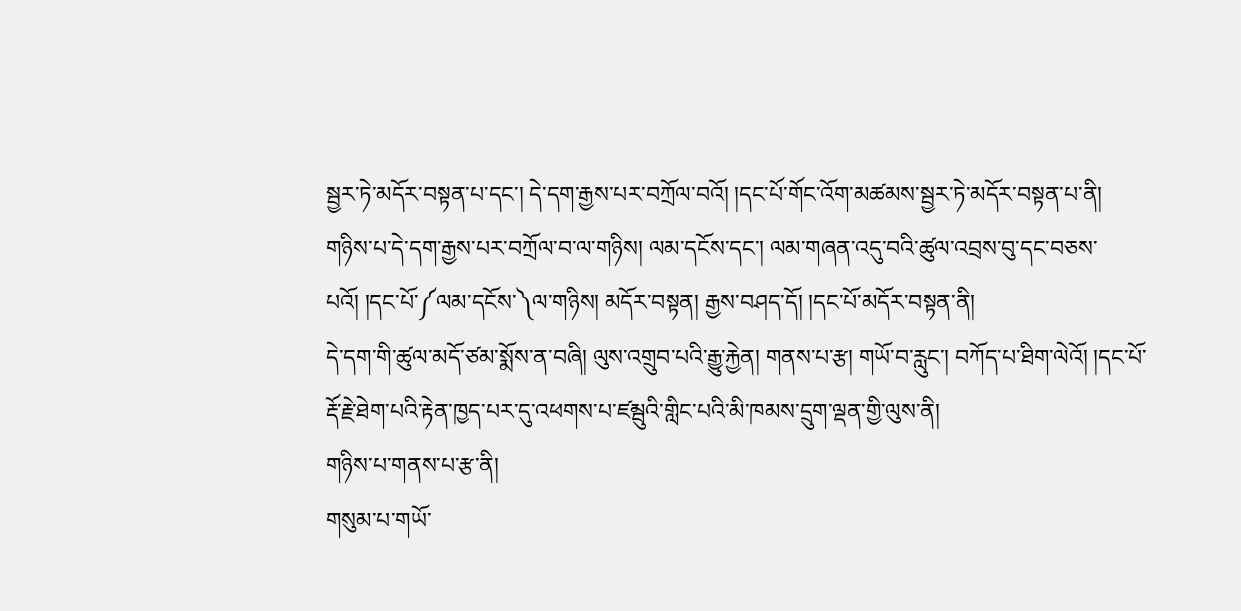སྦྱར་ཏེ་མདོར་བསྟན་པ་དང་། དེ་དག་རྒྱས་པར་བཀྲོལ་བའོ། །དང་པོ་གོང་འོག་མཚམས་སྦྱར་ཏེ་མདོར་བསྟན་པ་ནི།
གཉིས་པ་དེ་དག་རྒྱས་པར་བཀྲོལ་བ་ལ་གཉིས། ལམ་དངོས་དང་། ལམ་གཞན་འདུ་བའི་ཚུལ་འབྲས་བུ་དང་བཅས་པའོ། །དང་པོ་༼ལམ་དངོས་༽ལ་གཉིས། མདོར་བསྟན། རྒྱས་བཤད་དོ། །དང་པོ་མདོར་བསྟན་ནི།
དེ་དག་གི་ཚུལ་མདོ་ཙམ་སྨོས་ན་བཞི། ལུས་འགྲུབ་པའི་རྒྱུ་རྐྱེན། གནས་པ་རྩ། གཡོ་བ་རླུང་། བཀོད་པ་ཐིག་ལེའོ། །དང་པོ་རྡོ་རྗེ་ཐེག་པའི་རྟེན་ཁྱད་པར་དུ་འཕགས་པ་ཛམྦུའི་གླིང་པའི་མི་ཁམས་དྲུག་ལྡན་གྱི་ལུས་ནི།
གཉིས་པ་གནས་པ་རྩ་ནི།
གསུམ་པ་གཡོ་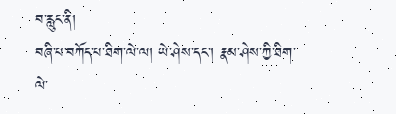བ་རླུང་ནི།
བཞི་པ་བཀོད་པ་ཐིག་ལེ་ལ། ཡེ་ཤེས་དང་། རྣམ་ཤེས་ཀྱི་ཐིག་ལེ་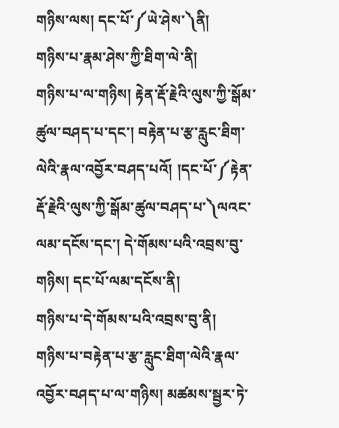གཉིས་ལས། དང་པོ་༼ཡེ་ཤེས་༽ནི།
གཉིས་པ་རྣམ་ཤེས་ཀྱི་ཐིག་ལེ་ནི།
གཉིས་པ་ལ་གཉིས། རྟེན་རྡོ་རྗེའི་ལུས་ཀྱི་སྒོམ་ཚུལ་བཤད་པ་དང་། བརྟེན་པ་རྩ་རླུང་ཐིག་ལེའི་རྣལ་འབྱོར་བཤད་པའོ། །དང་པོ་༼རྟེན་རྡོ་རྗེའི་ལུས་ཀྱི་སྒོམ་ཚུལ་བཤད་པ་༽ལའང་ལམ་དངོས་དང་། དེ་གོམས་པའི་འབྲས་བུ་གཉིས། དང་པོ་ལམ་དངོས་ནི།
གཉིས་པ་དེ་གོམས་པའི་འབྲས་བུ་ནི།
གཉིས་པ་བརྟེན་པ་རྩ་རླུང་ཐིག་ལེའི་རྣལ་འབྱོར་བཤད་པ་ལ་གཉིས། མཚམས་སྦྱར་ཏེ་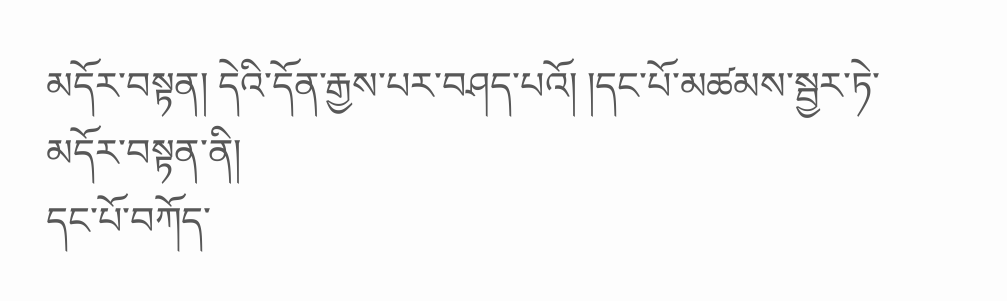མདོར་བསྟན། དེའི་དོན་རྒྱས་པར་བཤད་པའོ། །དང་པོ་མཚམས་སྦྱར་ཏེ་མདོར་བསྟན་ནི།
དང་པོ་བཀོད་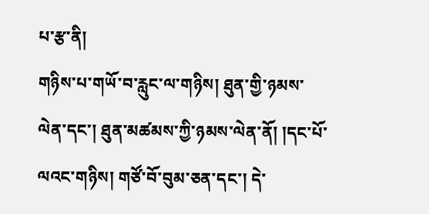པ་རྩ་ནི།
གཉིས་པ་གཡོ་བ་རླུང་ལ་གཉིས། ཐུན་གྱི་ཉམས་ལེན་དང་། ཐུན་མཚམས་ཀྱི་ཉམས་ལེན་ནོ། །དང་པོ་ལའང་གཉིས། གཙོ་བོ་བུམ་ཅན་དང་། དེ་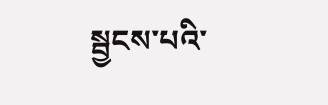སྦྱངས་པའི་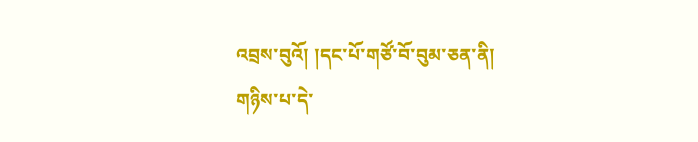འབྲས་བུའོ། །དང་པོ་གཙོ་བོ་བུམ་ཅན་ནི།
གཉིས་པ་དེ་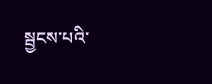སྦྱངས་པའི་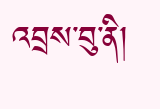འབྲས་བུ་ནི།